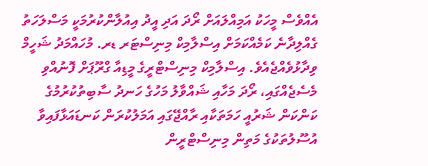އެއްވެސް މީހަކު އަމިއްލައަށް ރޯދަ އަދި އީދު އިއުލާންކުރުމަކީ މަސްލަހަތު ގެއްލިދާނެ ކަމެއްކަމަށް އިސްލާމިކް މިނިސްޓަރ ޑރ. މުހައްމަދު ޝަހީމް ވިދާޅުވެއްޖެއެވެ. އިސްލާމިކް މިނިސްޓްރީގެ މީޑިއާ ގްރޫޕަށް ފޮނުއްވި މެސެޖެއްގައި، ރޯދަ މަހާއި ޝައްވާލު މަހުގެ ހަނދު ސާބިތުކުރުމުގެ ކަންކަން ޝަރުއީ ހަމަތަކާއި ރާއްޖޭގައި އަމަލުކުރަން ކަނޑައަޅާފައިވާ އުސޫލުތަކުގެ މަތިން މިނިސްޓްރީން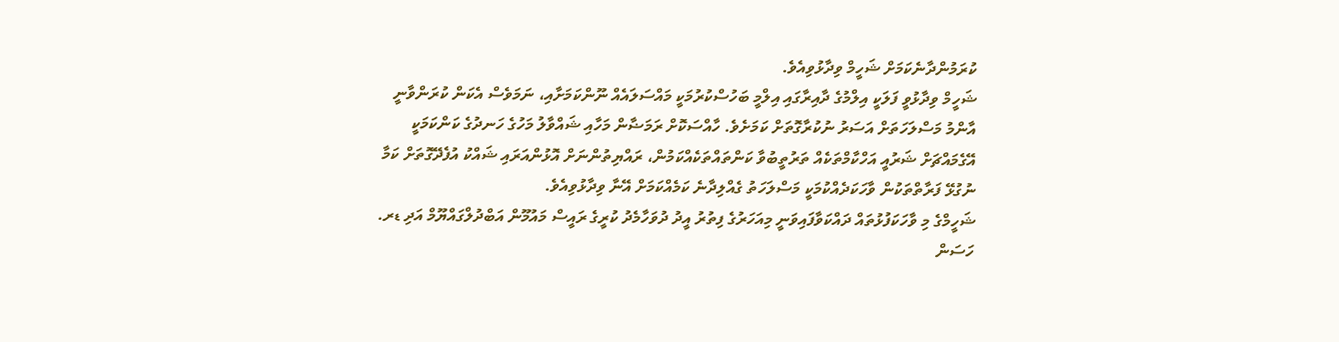ކުރަމުންދާނެކަމަށް ޝަހީމް ވިދާޅުވިއެވެ.
ޝަހީމް ވިދާޅުވީ ފަލަކީ އިލްމުގެ ދާއިރާގައި އިލްމީ ބަހުސްކުރުމަކީ މައްސަލައެއް ނޫންކަމަށާއި، ނަމަވެސް އެކަން ކުރަންވާނީ އާންމު މަސްލަހަތަށް އަސަރު ނުކުރާގޮތަށް ކަމަށެވެ. ހާއްސަކޮށް ރަމަޟާން މަހާއި ޝައްވާލު މަހުގެ ހަނދުގެ ކަންކަމަކީ އޭގެމައްޗަށް ޝަރުއީ އަހްކާމްތަކެއް ތަރުތީބުވާ ކަންތައްތަކެއްކަމުން، ރައްޔިތުންނަށް އޮޅުންއަރައި ޝައްކު އުފެދޭގޮތަށް ކަމާ ނުގުޅޭ ފަރާތްތަކުން ވާހަކަދެއްކުމަކީ މަސްލަހަތު ގެއްލިދާނެ ކަމެއްކަމަށް އޭނާ ވިދާޅުވިއެވެ.
ޝަހީމްގެ މި ވާހަކަފުޅުތައް ދައްކަވާފައިވަނީ މިއަހަރުގެ ފިތުރު އީދު ދުވަހާމެދު ކުރީގެ ރައީސް މައުމޫން އަބްދުލްގައްޔޫމް އަދި ޑރ. ހަސަން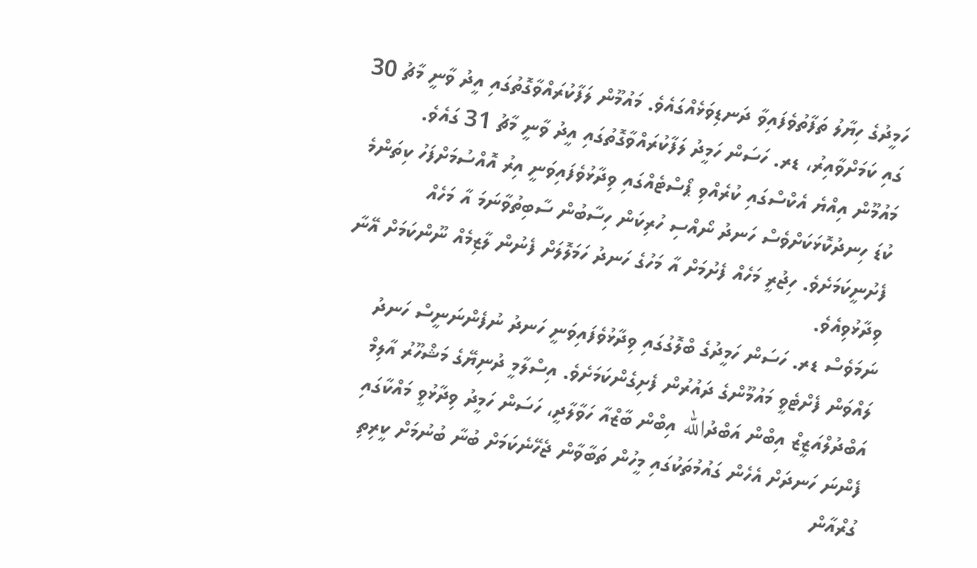ހަމީދުގެ ހިޔާލު ތަފާތުވެފައިވާ ދަނޑިވަޅެއްގައެވެ. މައުމޫން ލަފާކުރައްވާގޮތުގައި އީދު ވާނީ މާޗު 30 ގައި ކަމަށްވާއިރު، ޑރ. ހަސަން ހަމީދު ލަފާކުރައްވާގޮތުގައި އީދު ވާނީ މާޗު 31 ގައެވެ.
މައުމޫން އިއްޔެ އެކްސްގައި ކުރެއްވި ޕޯސްޓެއްގައި ވިދާޅުވެފައިވަނީ އިރު އޮއްސުމަށްފަހު ކިތަންމެ ކުޑަ ހިނދުކޮޅަކަށްވެސް ހަނދު ނޯއްސި ހުރިކަން ހިސާބުން ސާބިތުވާނަމަ އާ މަހެއް ފެށުނީކަމަށެވެ. ހިޖުރީ މަހެއް ފެށުމަށް އާ މަހުގެ ހަނދު ހަމަލޮލަށް ފެނުން ލާޒިމެއް ނޫންކަމަށް އޭނާ ވިދާޅުވިއެވެ.
ނަމަވެސް ޑރ. ހަސަން ހަމީދުގެ ބްލޮގުގައި ވިދާޅުވެފައިވަނީ ހަނދު ނުފެންނަނީސް ހަނދު ލައްވަން ފެށްޓެވީ މައުމޫންގެ ދައުރުން ފެށިގެންކަމަށެވެ. އިސްލާމީ ދުނިޔޭގެ މަޝްހޫރު އާލިމް އަބްދުލްއަޒީޒް އިބްން އަބްދުالله އިބްން ބާޒްއާ ހަވާލާދީ، ހަސަން ހަމީދު ވިދާޅުވީ މައްކާގައި ފެންނަ ހަނދަށް އެހެން ގައުމުތަކުގައި މީހުން ތަބާވާން ޖެހޭނެކަމަށް ބުނާ ބުނުމަށް ކީރިތި ގުރްއާން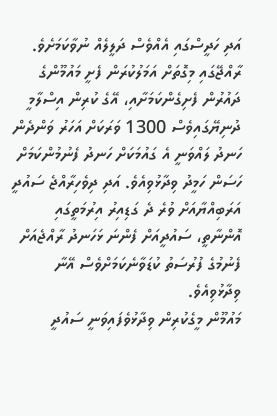އަދި ހަދީސްގައި އެއްވެސް ދަލީލެއް ނުވާކަމަށެވެ.
ރާއްޖޭގައި މިގޮތަށް އަމަލުކުރަން ފެށީ މައުމޫންގެ ދައުރުން ފެށިގެންކަމަށާއި، އޭގެ ކުރިން އިސްލާމީ ދުނިޔޭގައިވެސް 1300 ވަރަކަށް އަހަރު ވަންދެން ހަނދު ލައްވަނީ އެ ގައުމަކަށް ހަނދު ފެނުމުންކަމަށް ހަސަން ހަމީދު ވިދާޅުވިއެވެ. އަދި ދިވެހިރާއްޖެ ސައުދީ އަރަބިއްޔާއަށް ވުރެ ދެ ގަޑިއިރު އިރުމަތީގައި އޮންނާތީ، ސައުދީއަށް ފެންނަ ޅަހަނދު ރާއްޖެއަށް ފެނުމުގެ ފުރުސަތު ކުޑަވާނެކަމަށްވެސް އޭނާ ވިދާޅުވިއެވެ.
މައުމޫން މީގެކުރިން ވިދާޅުވެފައިވަނީ ސައުދީ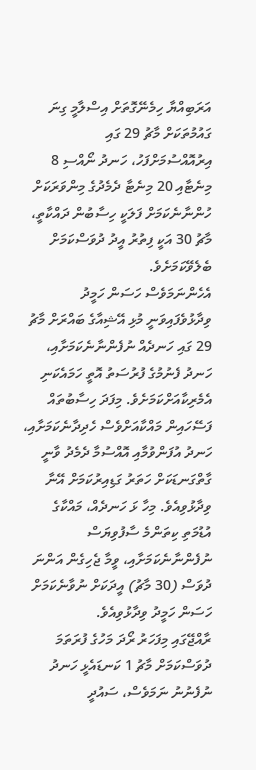އަރަބިއްޔާ ހިމެނޭގޮތަށް އިސްލާމީ ގިނަ ގައުމުތަކަށް މާޗު 29 ގައި އިރުއޮއްސުމަށްފަހު، ހަނދު ނޯއްސި 8 މިނެޓާއި 20 މިނެޓާ ދެމެދުގެ މިންވަރަކަށް ހުންނާނެކަމަށް ފަލަކީ ހިސާބުން ދައްކާތީ، މާޗު 30 އަކީ ފިތުރު އީދު ދުވަސްކަމަށް ބެލެވޭކަމަށެވެ.
އެހެންނަމަވެސް ހަސަން ހަމީދު ވިދާޅުވެފައިވަނީ މުޅި އޭޝިއާގެ ބައްރަށް މާޗު 29 ގައި ހަނދެއް ނުފެންނާނެކަމަށާއި، ހަނދު ފެނުމުގެ ފުރުސަތު އޮތީ ހަމައެކަނި އެމެރިކާއަށްކަމަށެވެ. މިފަދަ ހިސާބުތައް ފަސޭހައިން މައްކާއަށްވެސް ހެދިދާނެކަމަށާއި، ހަނދު އުފަންވުމާއި އޮއްސުމާ ދެމެދު ވާނީ ގާތްގަނޑަކަށް ހަތަރު ގަޑިއިރުކަމަށް އޭނާ ވިދާޅުވިއެވެ. މިހާ ޅަ ހަނދެއް، މައްކާގެ އުޑުމަތި ކިތަންމެ ސާފުވިޔަސް ނުފެންނާނެކަމަށާއި، ވީމާ ޖެހިގެން އަންނަ ދުވަސް (30 މާޗު) އީދަކަށް ނުވާނެކަމަށް ހަސަން ހަމީދު ވިދާޅުވިއެވެ.
ރާއްޖޭގައި މިފަހަރު ރޯދަ މަހުގެ ފުރަތަމަ ދުވަސްކަމަށް މާޗު 1 ކަނޑައެޅީ ހަނދު ނުފެނުނު ނަމަވެސް، ސައުދީ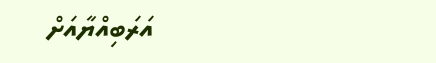އަރަބިއްޔާއަށް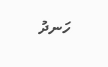ހަނދު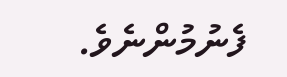ފެނުމުންނެވެ.